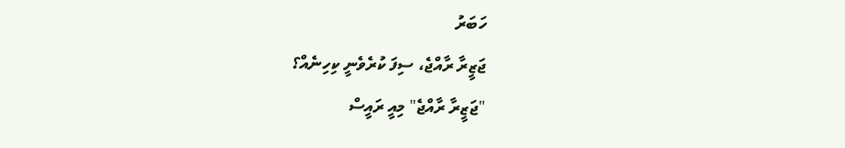ހަބަރު
ޖަޒީރާ ރާއްޖެ، ސިފަ ކުރެވެނީ ކިހިނެއް؟
"ޖަޒީރާ ރާއްޖެ" މިއީ ރައީސް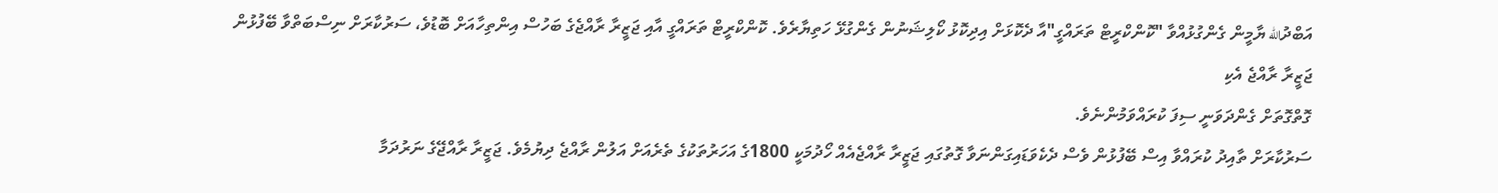އަބްދުالله ޔާމީން ގެންގުޅުއްވާ "ކޮންކްރީޓް ތަރައްގީ"އާ ދެކޮޅަށް އިދިކޮޅު ކޯލިޝަނުން ގެންގުޅޭ ހަތިޔާރެވެ. ކޮންކްރީޓް ތަރައްގީ އާއި ޖަޒީރާ ރާއްޖެގެ ބަހުސް އިންތިހާއަށް ބޮޑުވެ، ސަރުކާރަށް ނިސްބަތްވާ ބޭފުޅުން ޖަޒީރާ ރާއްޖެ އެކި
ގޮތްގޮތަށް ގެންދަވަނީ ސިފަ ކުރައްވަމުންނެވެ.
ސަރުކާރަށް ތާއިދު ކުރައްވާ އިސް ބޭފުޅުން ވެސް ދެކެވަޑައިގަންނަވާ ގޮތުގައި ޖަޒީރާ ރާއްޖެއެއް ހޯދުމަކީ 1800ގެ އަހަރުތަކުގެ ތެރެއަށް އަލުން ރާއްޖެ ދިޔުމެވެ. ޖަޒީރާ ރާއްޖޭގެ ނަރުދަމާ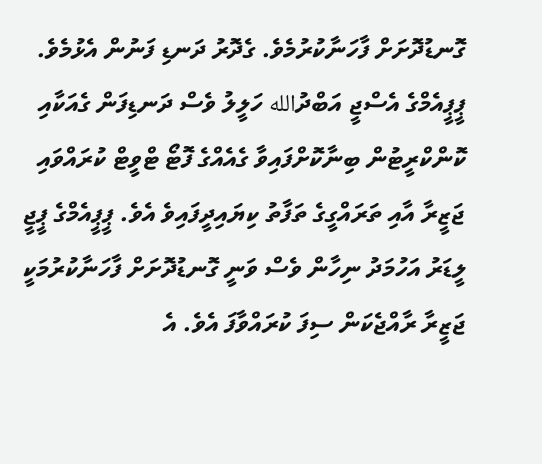ގޮނޑުދޮށަށް ފާހަނާކުރުމެވެ. ގެދޮރު ދަނޑި ފަނުން އެޅުމެވެ.
ޕީޕީއެމްގެ އެސްޖީ އަބްދުالله ހަލީލު ވެސް ދަނޑިފަން ގެއަކާއި ކޮންކްރީޓުން ބިނާކޮށްފައިވާ ގެއެއްގެ ފޮޓޯ ޓްވީޓް ކުރައްވައި ޖަޒީރާ އާއި ތަރައްގީގެ ތަފާތު ކިޔައިދީފައިވެ އެވެ. ޕީޕީއެމްގެ ޕީޖީ ލީޑަރު އަހުމަދު ނިހާން ވެސް ވަނީ ގޮނޑުދޮށަށް ފާހަނާކުރުމަކީ ޖަޒީރާ ރާއްޖެކަން ސިފަ ކުރައްވާފަ އެވެ. އެ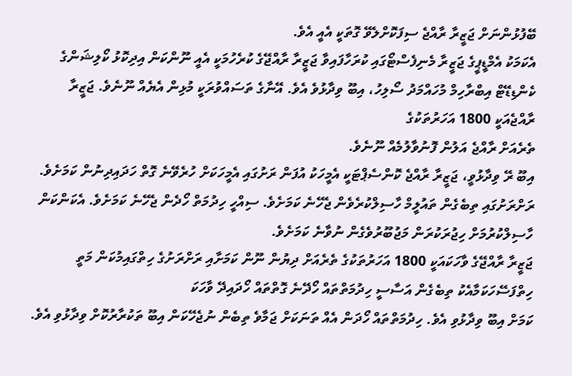ބޭފުޅުންނަށް ޖަޒީރާ ރާއްޖެ ސިފަކޮށްލެވޭ ގޮތަކީ އެއީ އެވެ.
އެކަމަކު އެމްޑީޕީގެ ޖަޒީރާ މެނިފެސްޓޯގައި ކުރަހާފައިވާ ޖަޒީރާ ރާއްޖޭގެ ކުރެހުމަކީ އެއީ ނޫންކަން އިދިކޮޅު ކޯލިޝަންގެ ކެންޑިޑޭޓް އިބްރާހިމް މުހައްމަދު ސޯލިހު، އިބޫ ވިދާޅުވެ އެވެ. އޭނާގެ ތަސައްވުރަކީ މުޅިން އެޔެއް ނޫނެވެ. ޖަޒީރާ ރާއްޖެއަކީ 1800 އަހަރުތަކުގެ
ތެރެއަށް ރާއްޖެ އަލުން ފޮނުވާލުމެއް ނޫނެވެ.
އިބޫ ރޭ ވިދާޅުވީ، ޖަޒީރާ ރާއްޖެ ކޮންސެޕްޓަކީ އެމީހަކު އުފަން ރަށުގައި އެމީހަކަށް ހުރެވޭނެ ގޮތް ހަދައިދިނުން ކަމަށެވެ. ރަށްރަށުގައި ތިބެގެން ތައުލީމް ހާސިލްކުރެވެން ޖެހޭނެ ކަމަށެވެ. ސިއްހީ ހިދުމަތް ހޯދެން ޖެހޭނެ ކަމަށެވެ. އެކަންކަން ހާސިލްކުރުމަށް ހިޖުރަކުރަން މަޖުބޫރުވެގެން ނުވާނެ ކަމަށެވެ.
ޖަޒީރާ ރާއްޖޭގެ ވާހަކައަކީ 1800 އަހަރުތަކުގެ ތެރެއަށް ދިޔުން ނޫން ކަމަށާއި ރަށްރަށުގެ ހިތްގައިމުކަން މަތީ ހިތްފަސޭހަކަމާއެކު ތިބެގެން އަސާސީ ހިދުމަތްތައް ހޯދޭނެ ގޮތްތައް ހޯދައިދޭ ވާހަކަ
ކަމަށް އިބޫ ވިދާޅުވި އެވެ. ހިދުމަތްތައް ހޯދަން އެއް ތަނަކަށް ޖަމާވެ ތިބެން ނުޖެހޭކަން އިބޫ ތަކުރާރުކޮށް ވިދާޅުވި އެވެ.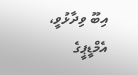އިބޫ ވިދާޅުވީ، އެމްޑީޕީގެ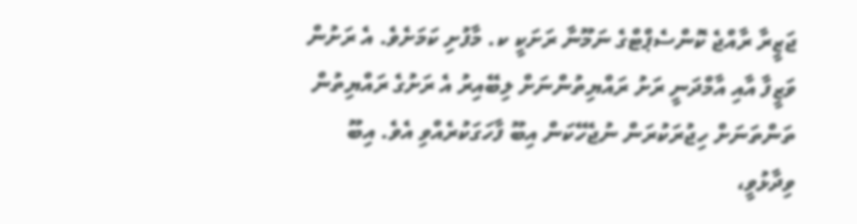ޖަޒީރާ ރާއްޖެ ކޮންސެޕްޓްގެ ނަމޫނާ ރަށަކީ ކ. މާފުށި ކަމަށެވެ. އެ ރަށުން ވަޒީފާ އާއި އާމްދަނީ ރަށު ރައްޔިތުންނަށް ލިބޭއިރު އެ ރަށުގެ ރައްޔިތުން ތަންތަނަށް ހިޖުރަކުރަން ނުޖެހޭކަން އިބޫ ފާހަގަކުރެއްވި އެވެ. އިބޫ ވިދާޅުވީ،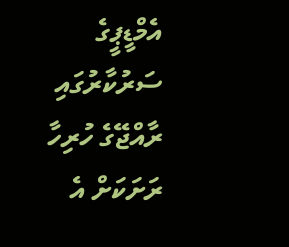އެމްޑީޕީގެ
ސަރުކާރުގައި ރާއްޖޭގެ ހުރިހާ ރަށަކަށް އެ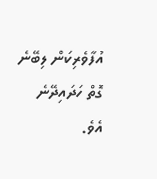އުފާވެރިކަން ލިބޭނެ ގޮތް ހަދައިދޭނެ އެވެ.